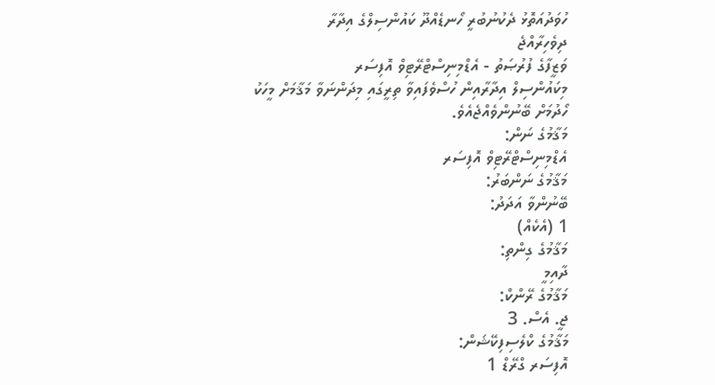ހުވަދުއަތޮޅު ދެކުނުބުރީ ހޯނޑެއްދޫ ކައުންސިލްގެ އިދާރާ
ދިވެހިރާއްޖެ
ވަޒީފާގެ ފުރުޞަތު - އެޑްމިނިސްޓްރޭޓިވް އޮފިސަރ
މިކައުންސިލް އިދާރާއިން ހުސްވެފައިވާ ތިރީގައި މިދަންނަވާ މަޤާމަށް މީހަކު ހޯދުމަށް ބޭނުންވެއްޖެއެވެ.
މަޤާމުގެ ނަން:
އެޑްމިނިސްޓްރޭޓިވް އޮފިސަރ
މަޤާމުގެ ނަންބަރު:
ބޭނުންވާ އަދަދު:
1 (އެކެއް)
މަޤާމުގެ ގިންތި:
ދާއިމީ
މަޤާމުގެ ރޭންކް:
ޖީ. އެސް. 3
މަޤާމުގެ ކްލެސިފިކޭޝަން:
އޮފިސަރ ގްރޭޑް 1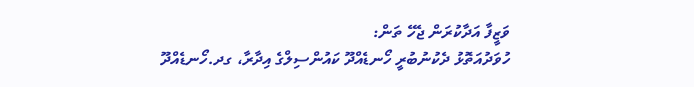ވަޒީފާ އަދާކުރަން ޖެހޭ ތަން:
ހުވަދުއަތޮޅު ދެކުނުބުރީ ހޯނޑެއްދޫ ކައުންސިލްގެ އިދާރާ، ގދ.ހޯނޑެއްދޫ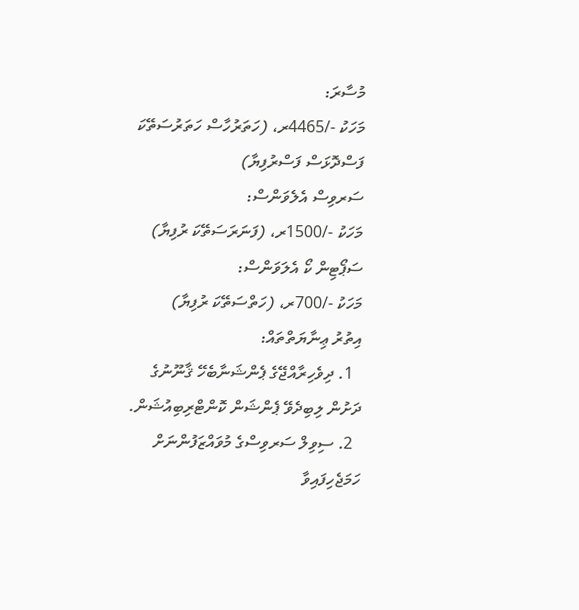މުސާރަ:
މަހަކު -/4465ރ، (ހަތަރުހާސް ހަތަރުސަތޭކަ ފަސްދޮޅަސް ފަސްރުފިޔާ)
ސަރވިސް އެލެވަންސް:
މަހަކު -/1500ރ، (ފަނަރަސަތޭކަ ރުފިޔާ)
ސަޕޯޓިން ކޯ އެލަވަންސް:
މަހަކު -/700ރ، (ހަތްސަތޭކަ ރުފިޔާ)
އިތުރު ޢިނާޔަތްތައް:
  1. ދިވެހިރާއްޖޭގެ ޕެންޝަނާބެހޭ ޤާނޫނުގެ ދަށުން ލިބިދެވޭ ޕެންޝަން ކޮންޓްރިބިއުޝަން.
  2. ސިވިލް ސަރވިސްގެ މުވައްޒަފުންނަށް ހަމަޖެހިފައިވާ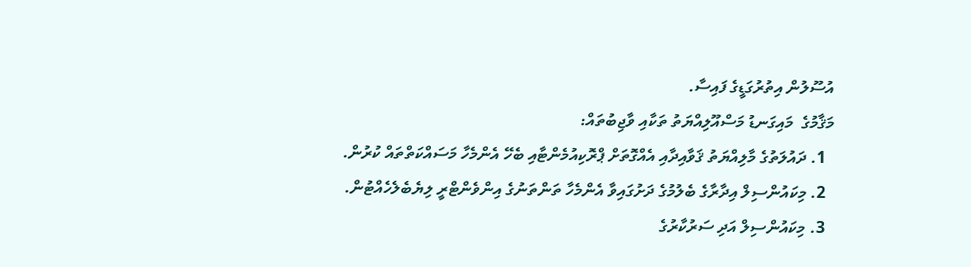އުސޫލުން އިތުރުގަޑީގެ ފައިސާ.
މަޤާމުގެ  މައިގަނޑު މަސްއޫލިއްޔަތު ތަކާއި ވާޖިބުތައް:
  1. ދައުލަތުގެ މާލިއްޔަތު ޤަވާއިދާއި އެއްގޮތަށް ޕްރޮކިއުމެންޓާއި ބެހޭ އެންމެހާ މަސައްކަތްތައް ކުރުން.
  2. މިކައުންސިލް އިދާރާގެ ބެލުމުގެ ދަށުގައިވާ އެންމެހާ ތަންތަނުގެ އިންވެންޓްރީ ލިޔެބެލެހެއްޓުން.
  3. މިކައުންސިލް އަދި ސަރުކާރުގެ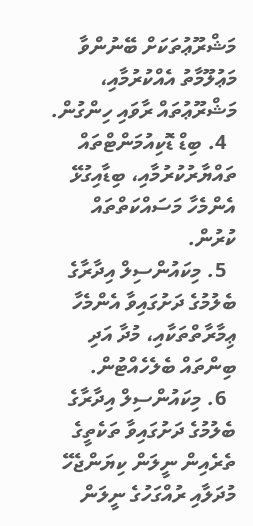މަޝްރޫޢުތަކަށް ބޭނުންވާ މަޢުލޫމާތު އެއްކުރުމާއި، މަޝްރޫޢުތައް ރާވައި ހިންގުން.
  4. ބިޑް ޑޮކިއުމަންޓްތައް ތައްޔާރުކުރުމާއި، ބިޑާއިގުޅޭ އެންމެހާ މަސައްކަތްތައް ކުރުން.
  5. މިކައުންސިލް އިދާރާގެ ބެލުމުގެ ދަށުގައިވާ އެންމެހާ ޢިމާރާތްތަކާއި، މުދާ އަދި ބިންތައް ބެލެހެއްޓުން.
  6. މިކައުންސިލް އިދާރާގެ ބެލުމުގެ ދަށުގައިވާ ތަކެތީގެ ތެރެއިން ނީލަން ކިޔަންޖެހޭ މުދަލާއި ރުއްގަހުގެ ނީލަން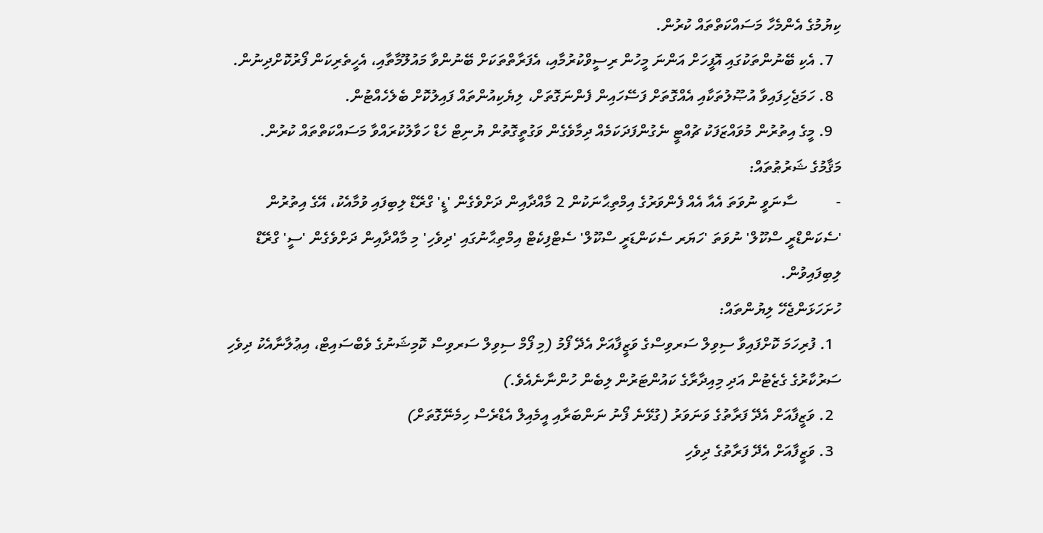ކިޔުމުގެ އެންމެހާ މަސައްކަތްތައް ކުރުން.
  7. އެކި ބޭނުންތަކުގައި އޮފީހަށް އަންނަ މީހުން ރިސީވްކުރުމާއި، އެފަރާތްތަކަށް ބޭނުންވާ މައުލޫމާތާއި، އެހީތެރިކަން ފޯރުކޮށްދިނުން.
  8. ހަމަޖެހިފައިވާ އުޞޫލުތަކާއި އެއްގޮތަށް ފަސޭހައިން ފެންނަގޮތަށް، ލިޔެކިއުންތައް ފައިލުކޮށް ބެލެހެއްޓުން.
  9. މީގެ އިތުރުން މުވައްޒަފަކު ޗުއްޓީ ނެގުންފަދަކަމެއް ދިމާވެގެން ވަގުތީގޮތުން ޔުނިޓް ހެޑް ހަވާލުކުރައްވާ މަސައްކަތްތައް ކުރުން.
މަޤާމުގެ ޝަރުޠުތައް:
-          ސާނަވީ ނުވަތަ އެއާ އެއް ފެންވަރުގެ އިމްތިޙާނަކުން 2 މާއްދާއިން ދަށްވެގެން 'ޑީ' ގްރޭޑް ލިބިފައި ވުމާއެކު، އޭގެ އިތުރުން 'ސެކަންޑްރީ ސްކޫލް' ނުވަތަ 'ހަޔަރ ސެކަންޑަރީ ސްކޫލް' ސެޓްފިކެޓް އިމްތިޙާނުގައި 'ދިވެހި' މި މާއްދާއިން ދަށްވެގެން 'ސީ' ގްރޭޑް ލިބިފައިވުން.
ހުށަހަޅަންޖެހޭ ލިޔުންތައް:
  1. ފުރިހަމަ ކޮށްފައިވާ ސިވިލް ސަރވިސްގެ ވަޒީފާއަށް އެދޭ ފޯމު (މި ފޯމް ސިވިލް ސަރވިސް ކޮމިޝަނުގެ ވެބްސައިޓް، އިޢުލާނާއެކު ދިވެހި ސަރުކާރުގެ ގެޒެޓުން އަދި މިއިދާރާގެ ކައުންޓަރުން ލިބެން ހުންނާނެއެވެ.)
  2. ވަޒީފާއަށް އެދޭ ފަރާތުގެ ވަނަވަރު (ގުޅޭނެ ފޯނު ނަންބަރާއި އީމެއިލް އެޑްރެސް ހިމެނޭގޮތަށް)
  3. ވަޒީފާއަށް އެދޭ ފަރާތުގެ ދިވެހި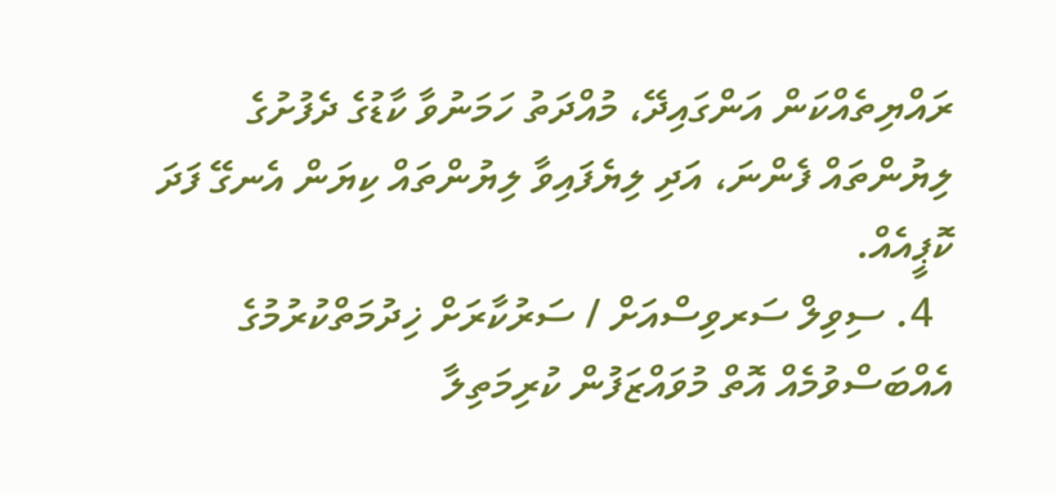ރައްޔިތެއްކަން އަންގައިދޭ، މުއްދަތު ހަމަނުވާ ކާޑުގެ ދެފުށުގެ ލިޔުންތައް ފެންނަ، އަދި ލިޔެފައިވާ ލިޔުންތައް ކިޔަން އެނގޭ ފަދަ ކޮޕީއެއް.
  4. ސިވިލް ސަރވިސްއަށް / ސަރުކާރަށް ޚިދުމަތްކުރުމުގެ އެއްބަސްވުމެއް އޮތް މުވައްޒަފުން ކުރިމަތިލާ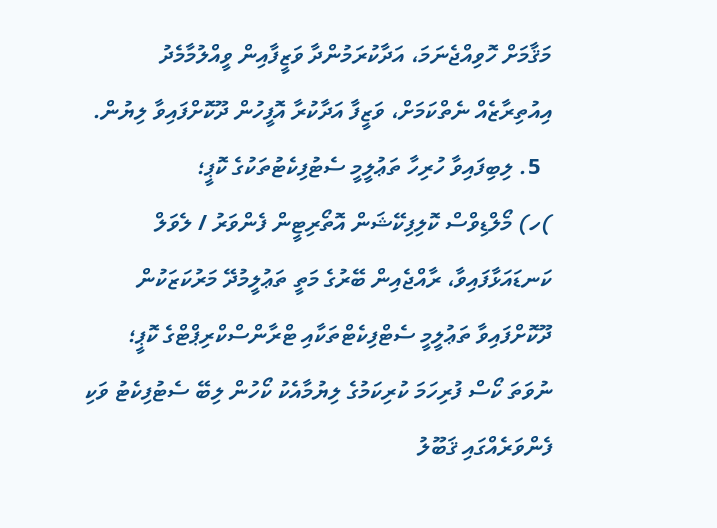މަޤާމަށް ހޮވިއްޖެނަމަ، އަދާކުރަމުންދާ ވަޒީފާއިން ވީއްލުމާމެދު އިއުތިރާޒެއް ނެތްކަމަށް، ވަޒީފާ އަދާކުރާ އޮފީހުން ދޫކޮށްފައިވާ ލިޔުން.
  5. ލިބިފައިވާ ހުރިހާ ތަޢުލީމީ ސެޓުފިކެޓުތަކުގެ ކޮޕީ؛
)ހ) މޯލްޑިވްސް ކޮލިފިކޭޝަން އޮތޯރިޓީން ފެންވަރު / ލެވަލް ކަނޑައަޅާފައިވާ، ރާއްޖެއިން ބޭރުގެ މަތީ ތަޢުލީމުދޭ މަރުކަޒަކުން ދޫކޮށްފައިވާ ތަޢުލީމީ ސެޓްފިކެޓްތަކާއި ޓްރާންސްކްރިޕްޓްގެ ކޮޕީ؛ ނުވަތަ ކޯސް ފުރިހަމަ ކުރިކަމުގެ ލިޔުމާއެކު ކޯހުން ލިބޭ ސެޓުފިކެޓު ވަކި ފެންވަރެއްގައި ޤަބޫލު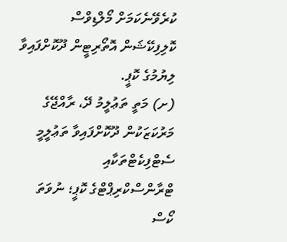ކުރެވޭނެކަމަށް މޯލްޑިވްސް ކޮލިފިކޭޝަން އޮތޯރިޓީން ދޫކޮށްފައިވާ ލިޔުމުގެ ކޮޕީ.
(ށ) މަތީ ތަޢުލީމު ދޭ، ރާއްޖޭގެ މަރުކަޒަކުން ދޫކޮށްފައިވާ ތަޢުލީމީ ސެޓްފިކެޓްތަކާއި ޓްރާންސްކްރިޕްޓްގެ ކޮޕީ؛ ނުވަތަ ކޯސް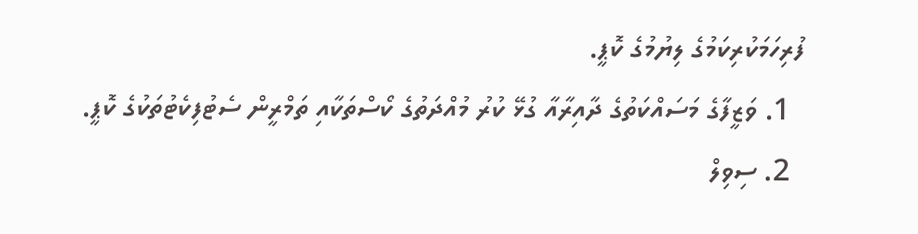ފުރިހަމަކުރިކަމުގެ ލިޔުމުގެ ކޮޕީ.
  1. ވަޒީފާގެ މަސައްކަތުގެ ދާއިރާއާ ގުޅޭ ކުރު މުއްދަތުގެ ކޯސްތަކާއި ތަމްރީން ސެޓުފިކެޓުތަކުގެ ކޮޕީ.
  2. ސިވިލް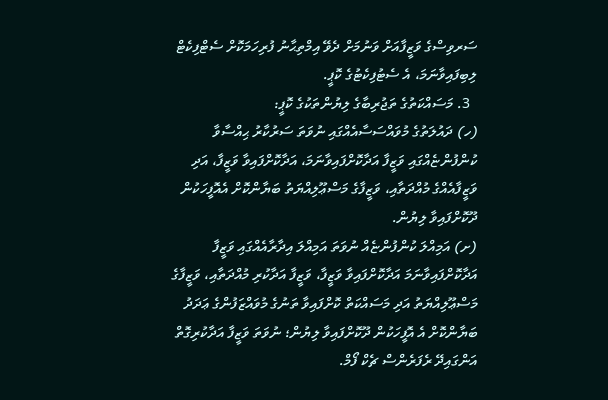ސަރވިސްގެ ވަޒީފާއަށް ވަނުމަށް ދެވޭ އިމްތިޙާނު ފުރިހަމަކޮށް ސެޓްފިކެޓް ލިބިފައިވާނަމަ، އެ ސެޓުފިކެޓުގެ ކޮޕީ.
  3. މަސައްކަތުގެ ތަޖުރިބާގެ ލިޔުންތަކުގެ ކޮޕީ:
(ހ) ދައުލަތުގެ މުވައްސަސާއެއްގައި ނުވަތަ ސަރުކާރު ޙިއްސާވާ ކުންފުންޏެއްގައި ވަޒީފާ އަދާކޮށްފައިވާނަމަ، އަދާކޮށްފައިވާ ވަޒީފާ، އަދި ވަޒީފާއެއްގެ މުއްދަތާއި، ވަޒީފާގެ މަސްޢޫލިއްޔަތު ބަޔާންކޮށް އެއޮފީހަކުން ދޫކޮށްފައިވާ ލިޔުން.
(ށ) އަމިއްލަ ކުންފުންޏެއް ނުވަތަ އަމިއްލަ އިދާރާއެއްގައި ވަޒީފާ އަދާކޮށްފައިވާނަމަ އަދާކޮށްފައިވާ ވަޒީފާ، ވަޒީފާ އަދާކުރި މުއްދަތާއި، ވަޒީފާގެ މަސްޢޫލިއްޔަތު އަދި މަސައްކަތް ކޮށްފައިވާ ތަނުގެ މުވައްޒަފުންގެ ޢަދަދު ބަޔާންކޮށް އެ އޮފީހަކުން ދޫކޮށްފައިވާ ލިޔުން؛ ނުވަތަ ވަޒީފާ އަދާކުރިގޮތް އަންގައިދޭ ރެފަރެންސް ޗެކް ފޯމް.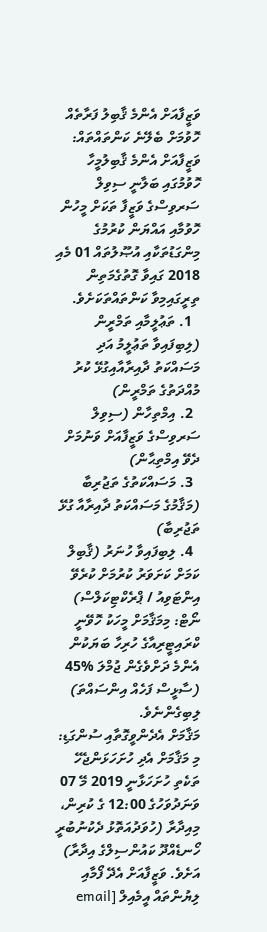ވަޒީފާއަށް އެންމެ ޤާބިލު ފަރާތެއް ހޮވުމަށް ބެލޭނެ ކަންތައްތައް:
ވަޒީފާއަށް އެންމެ ޤާބިލުމީހާ ހޮވުމުގައި ބަލާނީ ސިވިލް ސަރވިސްގެ ވަޒީފާ ތަކަށް މީހުން ހޮވުމާއި އައްޔަން ކުރުމުގެ މިންގަޑުތަކާއި އުޞޫލުތައް 01 މެއި 2018 ގައިވާ ގޮތުގެމަތިން ތިރީގައިމިވާ ކަންތައްތަކަށެވެ.
  1. ތަޢުލީމާއި ތަމްރީން (ލިބިފައިވާ ތަޢުލީމު އަދި މަސައްކަތު ދާއިރާއާއިގުޅޭ ކުރު މުއްދަތުގެ ތަމްރީން)
  2. އިމްތިހާން (ސިވިލް ސަރވިސްގެ ވަޒީފާއަށް ވަނުމަށް ދެވޭ އިމްތިޙާން)
  3. މަސައްކަތުގެ ތަޖުރިބާ (މަޤާމުގެ މަސައްކަތު ދާއިރާއާ ގުޅޭ ތަޖުރިބާ)
  4. ލިބިފައިވާ ހުނަރު (ޤާބިލް ކަމަށް ކަށަވަރު ކުރުމަށް ކުރެވޭ އިންޓަވިއު / ޕްރެކްޓިކަލްސް)
ނޯޓް: މިމަޤާމަށް މީހަކު ހޮވޭނީ ކްރައިޓީރިއާގެ ހުރިހާ ބަޔަކުން އެންމެ ދަށްވެގެން ޖުމްލަ %45 (ސާޅީސް ފަހެއް އިންސައްތަ) ލިބިގެންނެވެ.
މަޤާމަށް އެދެންވީގޮތާއި ސުންގަޑި:
މި މަޤާމަށް އެދި ހުށަހަޅަންޖެހޭ ތަކެތި ހުށަހަޅާނީ 2019 މޭ 07 ވަނަދުވަހުގެ 12:00 ގެ ކުރިން، މިއިދާރާ (ހުވަދުއަތޮޅު ދެކުނުބުރީ ހޯނޑެއްދޫ ކައުންސިލްގެ އިދާރާ) އަށެވެ. ވަޒީފާއަށް އެދޭ ފޯމާއި ލިޔުންތައް އީމެއިލް [email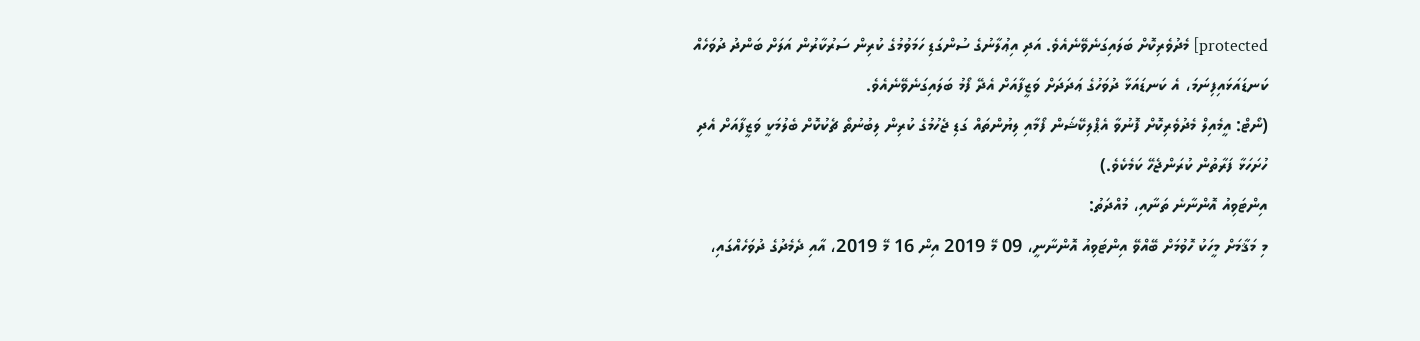protected] މެދުވެރިކޮށް ބަލައިގަނެވޭނެއެވެ. އަދި އިޢުލާނުގެ ސުންގަޑި ހަމަވުމުގެ ކުރިން ސަރުކާރުން އަލަށް ބަންދު ދުވަހެއް ކަނޑައަޅައިފިނަމަ، އެ ކަނޑައަޅާ ދުވަހުގެ ޢަދަދަށް ވަޒީފާއަށް އެދޭ ފޯމު ބަލައިގަނެވޭނެއެވެ.
(ނޯޓް: އީމެއިލް މެދުވެރިކޮށް ފޮނުވާ އެޕްލިކޭޝަން ފޯމާއި ލިޔުންތައް ގަޑި ޖެހުމުގެ ކުރިން ލިބުނުތޯ ޗެކުކޮށް ބެލުމަކީ ވަޒީފާއަށް އެދި ހުށަހަޅާ ފަރާތުން ކުރަންޖެހޭ ކަމެކެވެ.)
އިންޓަވިއު އޮންނާނެ ތަނާއި، މުއްދަތު:
މި މަޤާމަށް މީހަކު ހޮވުމަށް ބޭއްވޭ އިންޓަވިއު އޮންނާނީ، 09 މޭ 2019 އިން 16 މޭ 2019، އާއި ދެމެދުގެ ދުވަހެއްގައި،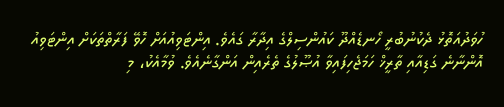ހުވަދުއަތޮޅު ދެކުނުބުރީ ހޯނޑެއްދޫ ކައުންސިލްގެ އިދާރާ ގައެވެ. އިންޓަވިއުއަށް ހޮވޭ ފަރާތްތަކަށް އިންޓަވިއު އޮންނާނެ ގަޑިއާއި ތާރީޚް ހަމަޖެހިފައިވާ އުޞޫލުގެ ތެރެއިން އަންގާނެއެވެ. ވުމާއެކު، މި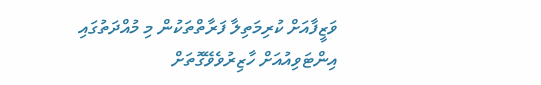ވަޒީފާއަށް ކުރިމަތިލާ ފަރާތްތަކުން މި މުއްދަތުގައި އިންޓަވިއުއަށް ހާޒިރުވެވޭގޮތަށް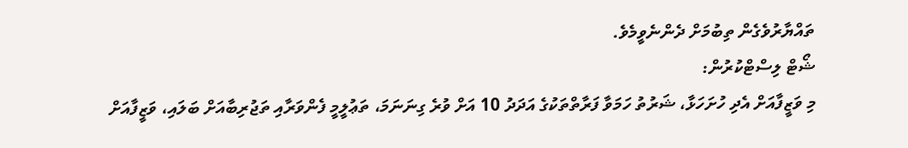ތައްޔާރުވެގެން ތިބުމަށް ދެންނެވީމެވެ.
ޝޯޓް ލިސްޓްކުރުން:
މި ވަޒީފާއަށް އެދި ހުށަހަޅާ، ޝަރުތު ހަމަވާ ފަރާތްތަކުގެ އަދަދު 10 އަށް ވުރެ ގިނަނަމަ، ތަޢުލީމީ ފެންވަރާއި ތަޖުރިބާއަށް ބަލައި، ވަޒީފާއަށް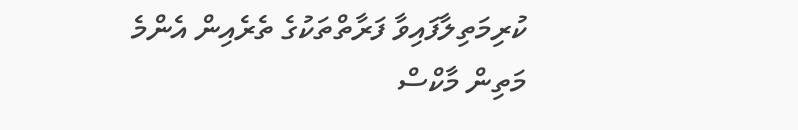ކުރިމަތިލާފައިވާ ފަރާތްތަކުގެ ތެރެއިން އެންމެ މަތިން މާކްސް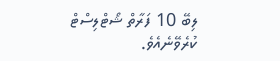ލިބޭ 10 ފަރާތް ޝޯޓްލިސްޓް ކުރެވޭނެއެވެ.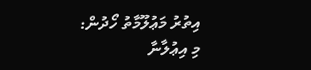އިތުރު މަޢުލޫމާތު ހޯދުން:
މި އިޢުލާނާ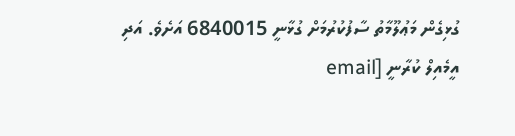ގުޅިގެން މަޢުލޫމާތު ސާފުކުރުމަށް ގުޅާނީ 6840015 އަށެވެ. އަދި އީމެއިލް ކުރާނީ [email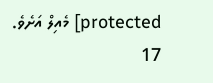protected] މެއިލް އަށެވެ.
17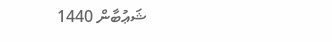ޝަޢުބާން 1440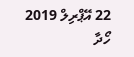22 އޭޕްރިލް 2019
ހޯދާ